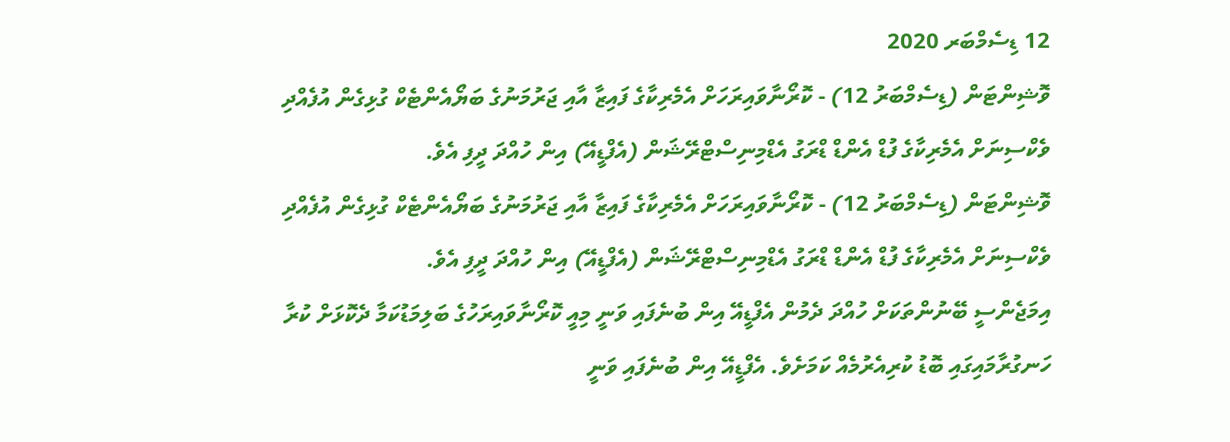12 ޑިސެމްބަރ 2020
ވޮޝިންޓަން (ޑިސެމްބަރު 12) - ކޮރޯނާވައިރަހަށް އެމެރިކާގެ ފައިޒާ އާއި ޖަރުމަނުގެ ބަޔޯއެންޓެކް ގުޅިގެން އުފެއްދި ވެކްސިނަށް އެމެރިކާގެ ފުޑް އެންޑް ޑްރަގު އެޑްމިނިސްޓްރޭޝަން (އެފްޑީއޭ) އިން ހުއްދަ ދީފި އެވެ.
ވޮޝިންޓަން (ޑިސެމްބަރު 12) - ކޮރޯނާވައިރަހަށް އެމެރިކާގެ ފައިޒާ އާއި ޖަރުމަނުގެ ބަޔޯއެންޓެކް ގުޅިގެން އުފެއްދި ވެކްސިނަށް އެމެރިކާގެ ފުޑް އެންޑް ޑްރަގު އެޑްމިނިސްޓްރޭޝަން (އެފްޑީއޭ) އިން ހުއްދަ ދީފި އެވެ.
އިމަޖެންސީ ބޭނުންތަކަށް ހުއްދަ ދެމުން އެފްޑީއޭ އިން ބުނެފައި ވަނީ މިއީ ކޮރޯނާވައިރަހުގެ ބަލިމަޑުކަމާ ދެކޮޅަށް ކުރާ ހަނގުރާމައިގައި ބޮޑު ކުރިއެރުމެއް ކަމަށެވެ. އެފްޑީއޭ އިން ބުނެފައި ވަނީ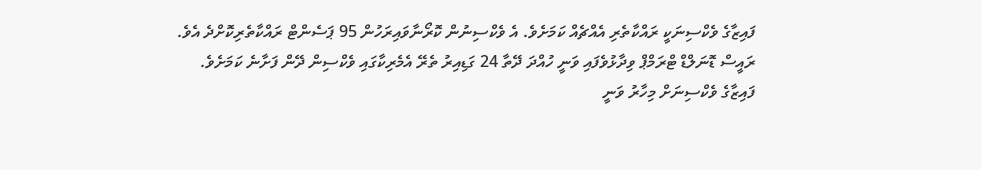ފައިޒާގެ ވެކްސިނަކީ ރައްކާތެރި އެއްޗެއް ކަމަށެވެ. އެ ވެކްސިނުން ކޮރޯނާވައިރަހުން 95 ޕަސެންޓް ރައްކާތެރިކޮށްދެ އެވެ.
ރައީސް ޑޮނަލްޑް ޓްރަމްޕް ވިދާޅުވެފައި ވަނީ ހުއްދަ ދޭތާ 24 ގަޑިއިރު ތެރޭ އެމެރިކާގައި ވެކްސިން ދޭން ފަށާނެ ކަމަށެވެ.
ފައިޒާގެ ވެކްސިނަށް މިހާރު ވަނީ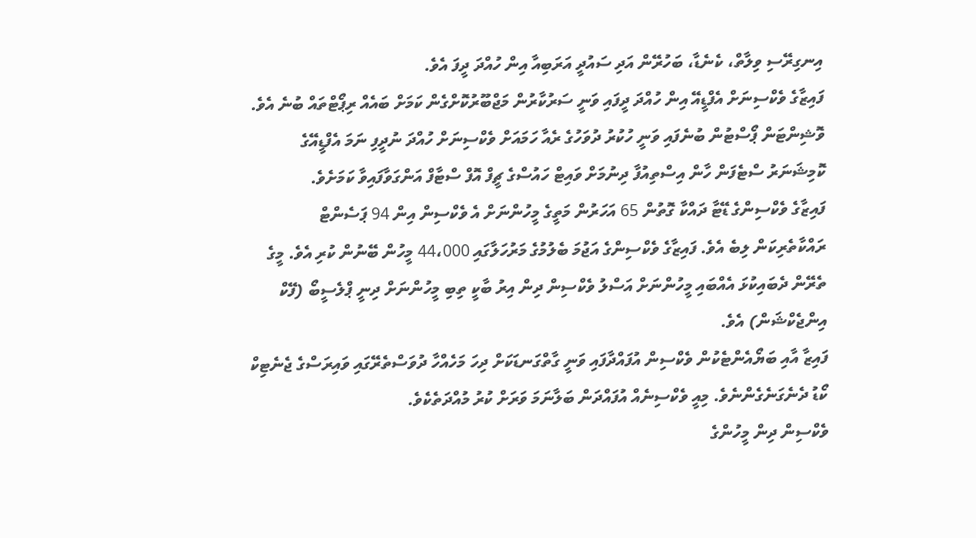އިނގިރޭސި ވިލާތް، ކެނެޑާ، ބަހުރޭން އަދި ސައުދީ އަރަބިއާ އިން ހުއްދަ ދީފަ އެވެ.
ފައިޒާގެ ވެކްސިނަށް އެފްޑީއޭ އިން ހުއްދަ ދީފައި ވަނީ ސަރުކާރުން މަޖްބޫރުކޮށްގެން ކަމަށް ބައެއް ރިޕޯޓްތައް ބުނެ އެވެ. ވޮޝިންޓަން ޕޯސްޓުން ބުނެފައި ވަނީ ހުކުރު ދުވަހުގެ ރެއާ ހަމައަށް ވެކްސިނަށް ހުއްދަ ނުދީފި ނަމަ އެފްޑީއޭގެ ކޮމިޝަނަރު ސްޓެފަން ހާން އިސްތިއުފާ ދިނުމަށް ވައިޓް ހައުސްގެ ޗީފް އޮފް ސްޓާފް އަންގަވާފައިވާ ކަމަށެވެ.
ފައިޒާގެ ވެކްސިންގެ ޑޭޓާ ދައްކާ ގޮތުން 65 އަހަރުން މަތީގެ މީހުންނަށް އެ ވެކްސިން އިން 94 ޕަސެންޓް ރައްކާތެރިކަން ލިބެ އެވެ. ފައިޒާގެ ވެކްސިންގެ އަޖުމަ ބެލުމުގެ މަރުހަލާގައި 44،000 މީހުން ބޭނުން ކުރި އެވެ. މީގެ ތެރޭން ދެބައިކުޅަ އެއްބައި މީހުންނަށް އަސްލު ވެކްސިން ދިން އިރު ބާކީ ތިބި މީހުންނަށް ދިނީ ޕްލެސީބޯ (ފޭކް އިންޖެކްޝަން) އެވެ.
ފައިޒާ އާއި ބަޔޯއެންޓެކުން ވެކްސިން އުފައްދާފައި ވަނީ ގާތްގަނޑަކަށް ދިހަ މަހެއްހާ ދުވަސްތެރޭގައި ވައިރަސްގެ ޖެނެޓިކް ކޯޑު ދެނެގަނެގެންނެވެ. މިއީ ވެކްސިނެއް އުފައްދަން ބަލާނަމަ ވަރަށް ކުރު މުއްދަތެކެވެ.
ވެކްސިން ދިން މީހުންގެ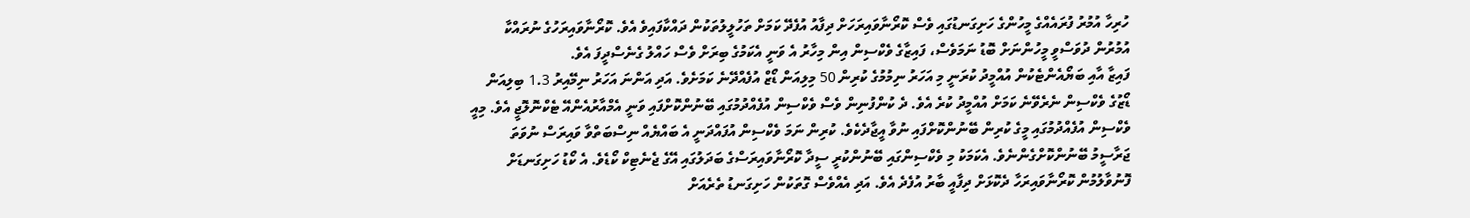ހުރިހާ އުމުރު ފުރައެއްގެ މީހުންގެ ހަށިގަނޑުގައި ވެސް ކޮރޯނާވައިރަހަށް ދިފާއު އުފެދޭ ކަމަށް ތަހުލީލުތަކުން ދައްކާފައިވެ އެވެ. ކޮރޯނާވައިރަހުގެ ނުރައްކާ އުމުރުން ދުވަސްވީ މީހުންނަށް ބޮޑު ނަމަވެސް، ފައިޒާގެ ވެކްސިން އިން މިހާރު އެ ވަނީ އެކަމުގެ ބިރަށް ވެސް ހައްލު ގެނެސްދީފަ އެވެ.
ފައިޒާ އާއި ބަޔޯއެންޓެކުން އުއްމީދު ކުރަނީ މި އަހަރު ނިމުމުގެ ކުރިން 50 މިލިއަން ޑޯޒް އުފެއްދޭނެ ކަމަށެވެ. އަދި އަންނަ އަހަރު ނިމޭއިރު 1.3 ބިލިއަން ޑޯޒުގެ ވެކްސިން ނެރެވޭނެ ކަމަށް އުއްމީދު ކުރެ އެވެ. ދެ ކުންފުނިން ވެސް ވެކްސިން އުފެއްދުމުގައި ބޭނުންކޮށްފައި ވަނީ އެމްއާރުއެންއޭ ޓެކްނޮލޮޖީ އެވެ. މިއީ ވެކްސިން އުފެއްދުމުގައި މީގެ ކުރިން ބޭނުންކޮށްފައި ނުވާ އީޖާދެކެވެ. ކުރިން ނަމަ ވެކްސިން އުފައްދަނީ އެ ބައްޔެއް ނިސްބަތްވާ ވައިރަސް ނުވަތަ ޖަރާސީމު ބޭނުންކޮށްގެންނެވެ. އެކަމަކު މި ވެކްސިންގައި ބޭނުންކުރީ ސީދާ ކޮރޯނާވައިރަސްގެ ބަދަލުގައި އޭގެ ޖެނެޓިކް ކޯޑެވެ. އެ ކޯޑު ހަށިގަނޑަށް ފޮނުވާލުމުން ކޮރޯނާވައިރަހާ ދެކޮޅަށް ދިފާއީ ބާރު އުފެދެ އެވެ. އަދި އެއްވެސް ގޮތަކުން ހަށިގަނޑު ތެރެއަށް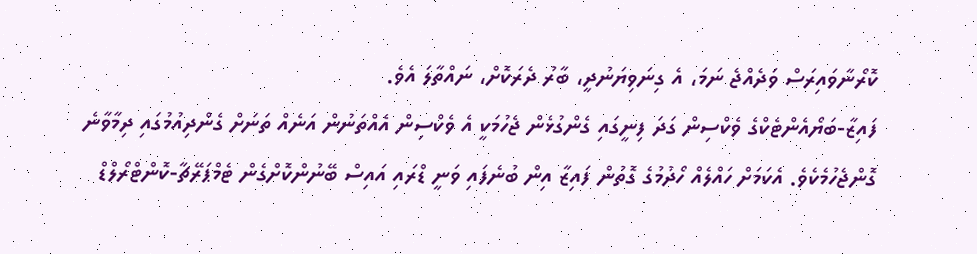ކޮރޯނާވައިރަސް ވަދެއްޖެ ނަމަ، އެ ގިނަވިޔަނުދީ، ބާރު ދެރަކޮށް، ނައްތާލަ އެވެ.
ފައިޒާ-ބަޔޯއެންޓެކްގެ ވެކްސިން ގަދަ ފިނީގައި ގެންގުޅެން ޖެހުމަކީ އެ ވެކްސިން އެއްތަނުން އަނެއް ތަނަށް ގެންދިއުމުގައި ދިމާވާނެ ގޮންޖެހުމެކެވެ. އެކަމަށް ހައްލެއް ހޯދުމުގެ ގޮތުން ފައިޒާ އިން ބުނެފައި ވަނީ ޑްރައި އައިސް ބޭނުންކޮށްގެން ޓެމްޕަރޭޗާ-ކޮންޓްރޯލްޑް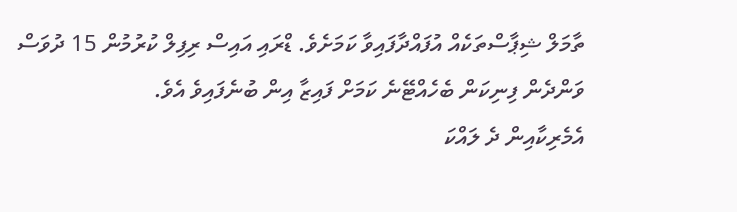ތާމަލް ޝިޕާސްތަކެއް އުފައްދާފައިވާ ކަމަށެވެ. ޑްރައި އައިސް ރިފިލް ކުރުމުން 15 ދުވަސް ވަންދެން ފިނިކަން ބެހެއްޓޭނެ ކަމަށް ފައިޒާ އިން ބުނެފައިވެ އެވެ.
އެމެރިކާއިން ދެ ލައްކަ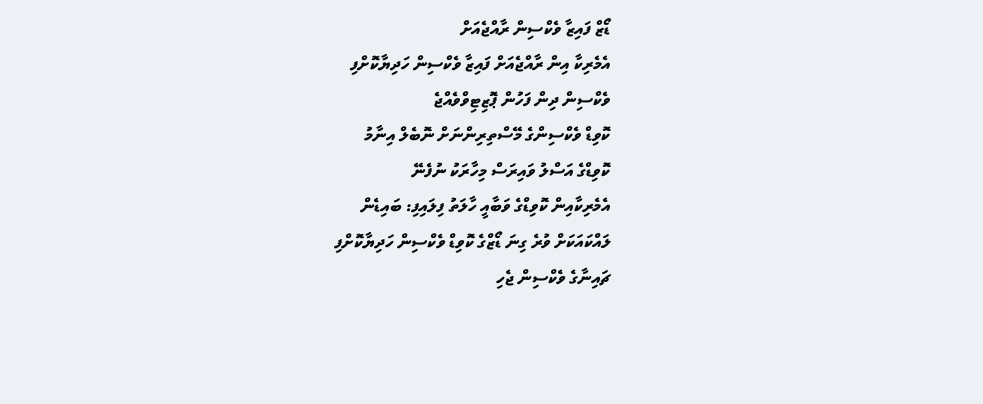ޑޯޒް ފައިޒާ ވެކްސިން ރާއްޖެއަށް
އެމެރިކާ އިން ރާއްޖެއަށް ފައިޒާ ވެކްސިން ހަދިޔާކޮށްފި
ވެކްސިން ދިން ފަހުން ޕޮޒިޓިވްވެއްޖެ
ކޮވިޑް ވެކްސިންގެ މޭސްތިރިންނަށް ނޮބެލް އިނާމު
ކޮވިޑްގެ އަސްލު ވައިރަސް މިހާރަކު ނުފެނޭ
އެމެރިކާއިން ކޮވިޑްގެ ވަބާއީ ހާލަތު ފިލައިފި: ބައިޑެން
ލައްކައަކަށް ވުރެ ގިނަ ޑޯޒްގެ ކޮވިޑް ވެކްސިން ހަދިޔާކޮށްފި
ޗައިނާގެ ވެކްސިން ޖެހި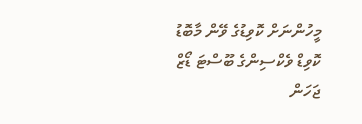މީހުންނަށް ކޮވިޑުގެ ވޭން މާބޮޑު
ކޮވިޑް ވެކްސިންގެ ބޫސްޓަ ޑޯޒް ޖަހަން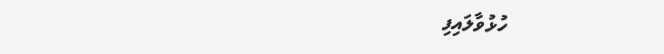ހުޅުވާލައިފި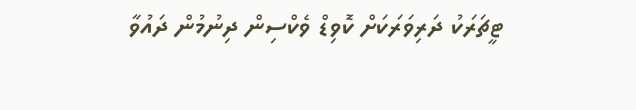ޓީޗަރަކު ދަރިވަރަކަށް ކޮވިޑް ވެކްސިން ދިނުމުން ދައުވާ